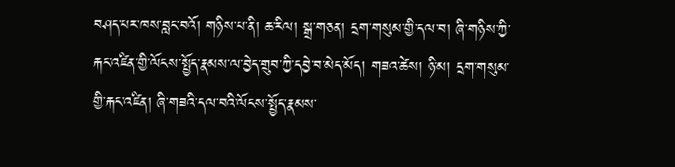བཤད་པར་ཁས་བླང་བའོ། གཉིས་པ་ནི། ཆ་རིལ། སྒྲ་གཅན། དྲག་གསུམ་གྱི་དལ་བ། ཞི་གཉིས་ཀྱི་རྐང་འཛིན་གྱི་ལོངས་སྤྱོད་རྣམས་ལ་བྱེད་གྲུབ་ཀྱི་དབྱེ་བ་མེད་མོད། གཟའ་ཚེས། ཉི་མ། དྲག་གསུམ་གྱི་རྐང་འཛིན། ཞི་གཟའི་དལ་བའི་ལོངས་སྤྱོད་རྣམས་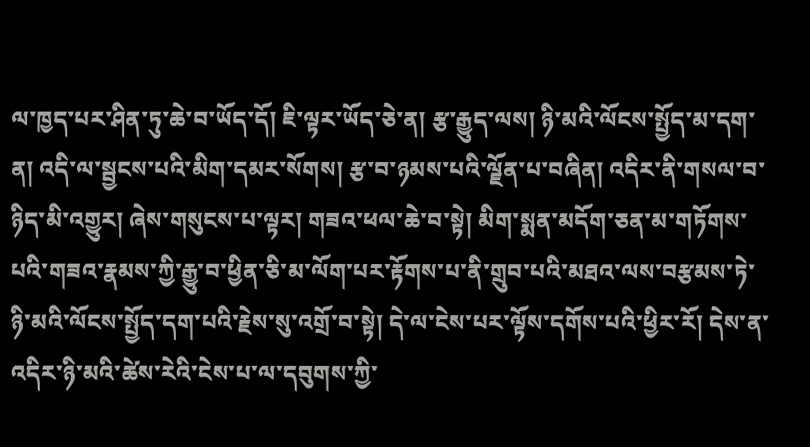ལ་ཁྱད་པར་ཤིན་ཏུ་ཆེ་བ་ཡོད་དོ། ཇི་ལྟར་ཡོད་ཅེ་ན། རྩ་རྒྱུད་ལས། ཉི་མའི་ལོངས་སྤྱོད་མ་དག་ན། འདི་ལ་སྦྱངས་པའི་མིག་དམར་སོགས། རྩ་བ་ཉམས་པའི་ལྗོན་པ་བཞིན། འདིར་ནི་གསལ་བ་ཉིད་མི་འགྱུར། ཞེས་གསུངས་པ་ལྟར། གཟའ་ཕལ་ཆེ་བ་སྟེ། མིག་སྨན་མདོག་ཅན་མ་གཏོགས་པའི་གཟའ་རྣམས་ཀྱི་རྒྱུ་བ་ཕྱིན་ཅི་མ་ལོག་པར་རྟོགས་པ་ནི་གྲུབ་པའི་མཐའ་ལས་བརྩམས་ཏེ་ཉི་མའི་ལོངས་སྤྱོད་དག་པའི་རྗེས་སུ་འགྲོ་བ་སྟེ། དེ་ལ་ངེས་པར་ལྟོས་དགོས་པའི་ཕྱིར་རོ། དེས་ན་འདིར་ཉི་མའི་ཚེས་རེའི་ངེས་པ་ལ་དབུགས་ཀྱི་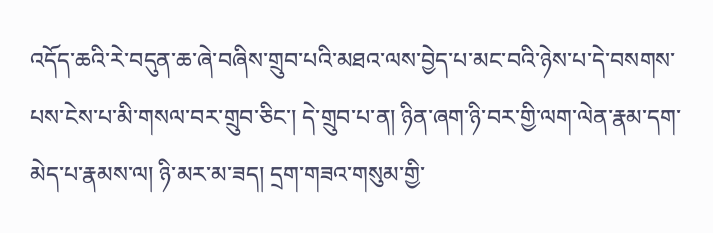འདོད་ཆའི་རེ་བདུན་ཆ་ཞེ་བཞིས་གྲུབ་པའི་མཐའ་ལས་བྱེད་པ་མང་བའི་ཉེས་པ་དེ་བསགས་པས་ངེས་པ་མི་གསལ་བར་གྲུབ་ཅིང་། དེ་གྲུབ་པ་ན། ཉིན་ཞག་ཉི་བར་གྱི་ལག་ལེན་རྣམ་དག་མེད་པ་རྣམས་ལ། ཉི་མར་མ་ཟད། དྲག་གཟའ་གསུམ་གྱི་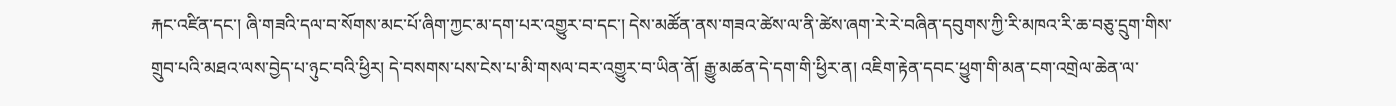རྐང་འཛིན་དང་། ཞི་གཟའི་དལ་བ་སོགས་མང་པོ་ཞིག་ཀྱང་མ་དག་པར་འགྱུར་བ་དང་། དེས་མཚོན་ནས་གཟའ་ཚེས་ལ་ནི་ཚེས་ཞག་རེ་རེ་བཞིན་དབུགས་ཀྱི་རི་མཁའ་རི་ཆ་བཅུ་དྲུག་གིས་གྲུབ་པའི་མཐའ་ལས་བྱེད་པ་ཉུང་བའི་ཕྱིར། དེ་བསགས་པས་ངེས་པ་མི་གསལ་བར་འགྱུར་བ་ཡིན་ནོ། རྒྱུ་མཚན་དེ་དག་གི་ཕྱིར་ན། འཇིག་རྟེན་དབང་ཕྱུག་གི་མན་ངག་འགྲེལ་ཆེན་ལ་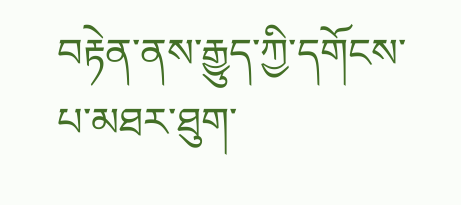བརྟེན་ནས་རྒྱུད་ཀྱི་དགོངས་པ་མཐར་ཐུག་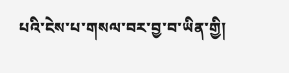པའི་ངེས་པ་གསལ་བར་བྱ་བ་ཡིན་གྱི།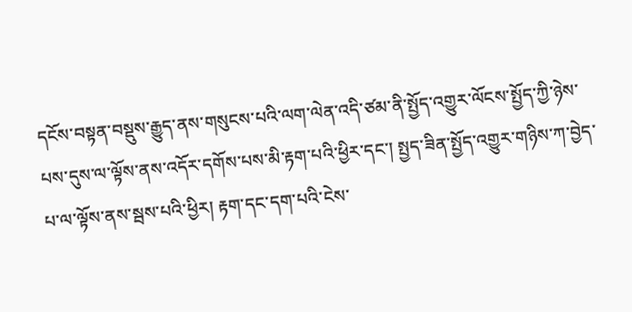དངོས་བསྟན་བསྡུས་རྒྱུད་ནས་གསུངས་པའི་ལག་ལེན་འདི་ཙམ་ནི་སྤྱོད་འགྱུར་ལོངས་སྤྱོད་ཀྱི་ཉེས་པས་དུས་ལ་ལྟོས་ནས་འདོར་དགོས་པས་མི་རྟག་པའི་ཕྱིར་དང་། སྤྱད་ཟིན་སྤྱོད་འགྱུར་གཉིས་ཀ་བྱེད་པ་ལ་ལྟོས་ནས་སྦས་པའི་ཕྱིར། རྟག་དང་དག་པའི་ངེས་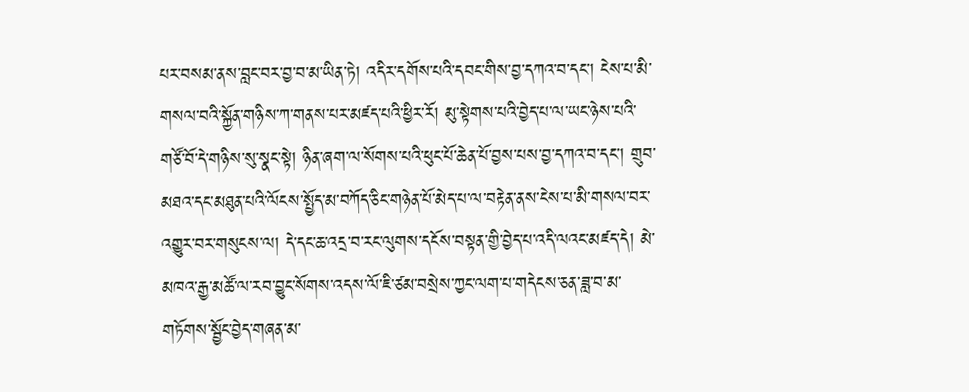པར་བསམ་ནས་བླང་བར་བྱ་བ་མ་ཡིན་ཏེ། འདིར་དགོས་པའི་དབང་གིས་བྱ་དཀའ་བ་དང་། ངེས་པ་མི་གསལ་བའི་སྐྱོན་གཉིས་ཀ་གནས་པར་མཛད་པའི་ཕྱིར་རོ། མུ་སྟེགས་པའི་བྱེད་པ་ལ་ཡང་ཉེས་པའི་གཙོ་བོ་དེ་གཉིས་སུ་སྣང་སྟེ། ཉིན་ཞག་ལ་སོགས་པའི་ཕུང་པོ་ཆེན་པོ་བྱས་པས་བྱ་དཀའ་བ་དང་། གྲུབ་མཐའ་དང་མཐུན་པའི་ལོངས་སྤྱོད་མ་བཀོད་ཅིང་གཉེན་པོ་མེད་པ་ལ་བརྟེན་ནས་ངེས་པ་མི་གསལ་བར་འགྱུར་བར་གསུངས་ལ། དེ་དང་ཆ་འདྲ་བ་རང་ལུགས་དངོས་བསྟན་གྱི་བྱེད་པ་འདི་ལའང་མཛད་དེ། མེ་མཁའ་རྒྱ་མཚོ་ལ་རབ་བྱུང་སོགས་འདས་ལོ་ཇི་ཙམ་བསྲེས་ཀྱང་ལག་པ་གདེངས་ཅན་ཟླ་བ་མ་གཏོགས་སྦྱོང་བྱེད་གཞན་མ་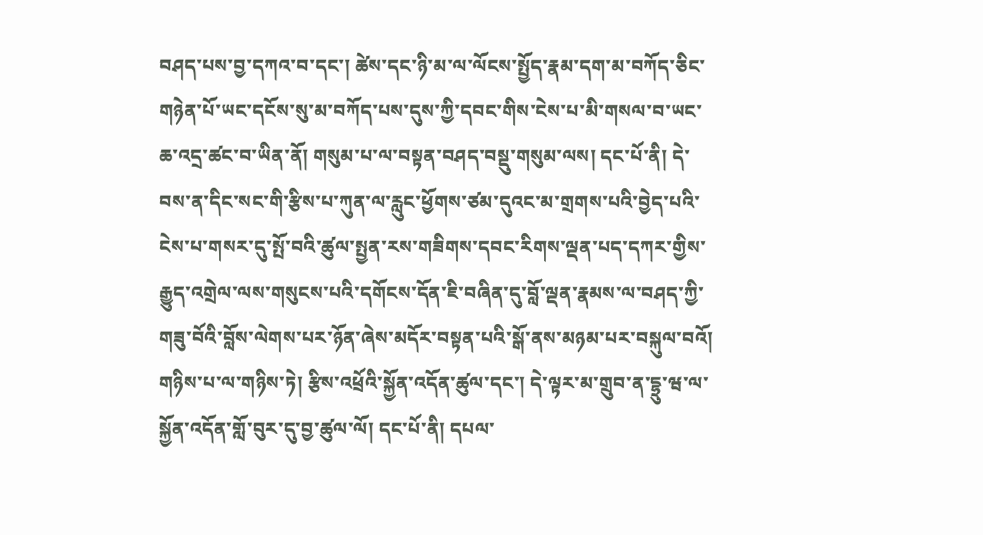བཤད་པས་བྱ་དཀའ་བ་དང་། ཚེས་དང་ཉི་མ་ལ་ལོངས་སྤྱོད་རྣམ་དག་མ་བཀོད་ཅིང་གཉེན་པོ་ཡང་དངོས་སུ་མ་བཀོད་པས་དུས་ཀྱི་དབང་གིས་ངེས་པ་མི་གསལ་བ་ཡང་ཆ་འདྲ་ཚང་བ་ཡིན་ནོ། གསུམ་པ་ལ་བསྟན་བཤད་བསྡུ་གསུམ་ལས། དང་པོ་ནི། དེ་བས་ན་དིང་སང་གི་རྩིས་པ་ཀུན་ལ་རླུང་ཕྱོགས་ཙམ་དུའང་མ་གྲགས་པའི་བྱེད་པའི་ངེས་པ་གསར་དུ་སྤོ་བའི་ཚུལ་སྤྱན་རས་གཟིགས་དབང་རིགས་ལྡན་པད་དཀར་གྱིས་རྒྱུད་འགྲེལ་ལས་གསུངས་པའི་དགོངས་དོན་ཇི་བཞིན་དུ་བློ་ལྡན་རྣམས་ལ་བཤད་ཀྱི་གཟུ་བོའི་བློས་ལེགས་པར་ཉོན་ཞེས་མདོར་བསྟན་པའི་སྒོ་ནས་མཉམ་པར་བསྐུལ་བའོ། གཉིས་པ་ལ་གཉིས་ཏེ། རྩིས་འཕྲོའི་སྐྱོན་འདོན་ཚུལ་དང་། དེ་ལྟར་མ་གྲུབ་ན་དྷྲུ་ཝ་ལ་སྐྱོན་འདོན་གློ་བུར་དུ་བྱ་ཚུལ་ལོ། དང་པོ་ནི། དཔལ་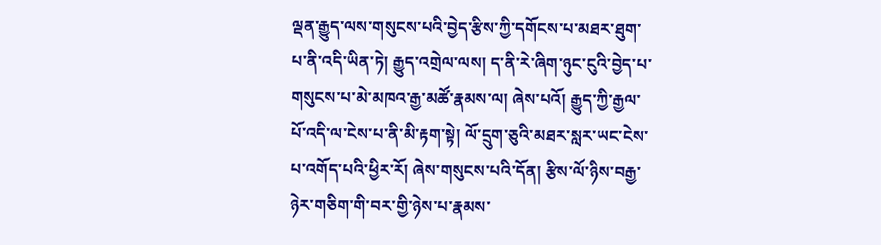ལྡན་རྒྱུད་ལས་གསུངས་པའི་བྱེད་རྩིས་ཀྱི་དགོངས་པ་མཐར་ཐུག་པ་ནི་འདི་ཡིན་ཏེ། རྒྱུད་འགྲེལ་ལས། ད་ནི་རེ་ཞིག་ཉུང་ངུའི་བྱེད་པ་གསུངས་པ་མེ་མཁའ་རྒྱ་མཚོ་རྣམས་ལ། ཞེས་པའོ། རྒྱུད་ཀྱི་རྒྱལ་པོ་འདི་ལ་ངེས་པ་ནི་མི་རྟག་སྟེ། ལོ་དྲུག་ཅུའི་མཐར་སླར་ཡང་ངེས་པ་འགོད་པའི་ཕྱིར་རོ། ཞེས་གསུངས་པའི་དོན། རྩིས་ལོ་ཉིས་བརྒྱ་ཉེར་གཅིག་གི་བར་གྱི་ཉེས་པ་རྣམས་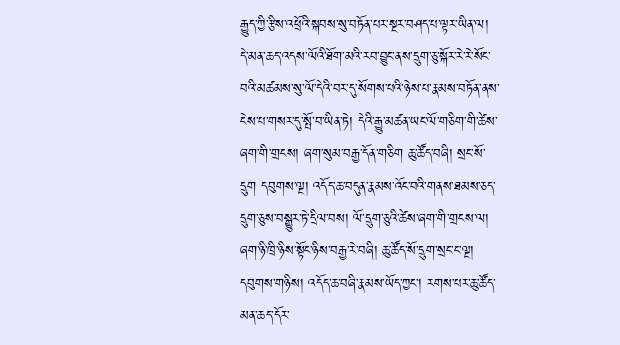རྒྱུད་ཀྱི་རྩིས་འཕྲོའི་སྐབས་སུ་བཏོན་པར་སྔར་བཤད་པ་ལྟར་ཡིན་ལ། དེ་མན་ཆད་འདས་ལོའི་ཐོག་མའི་རབ་བྱུང་ནས་དྲུག་ཅུ་སྐོར་རེ་རེ་སོང་བའི་མཚམས་སུ་ལོ་དེའི་བར་དུ་སོགས་པའི་ཉེས་པ་རྣམས་བཏོན་ནས་ངེས་པ་གསར་དུ་སྤོ་བ་ཡིན་ཏེ། དེའི་རྒྱུ་མཚན་ཡང་ལོ་གཅིག་གི་ཚེས་ཞག་གི་གྲངས། ཞག་སུམ་བརྒྱ་དོན་གཅིག ཆུ་ཚོད་བཞི། སྲང་སོ་དྲུག དབུགས་ལྔ། འདོད་ཆ་བདུན་རྣམས་འོང་བའི་གནས་ཐམས་ཅད་དྲུག་ཅུས་བསྒྱུར་ཏེ་དྲིལ་བས། ལོ་དྲུག་ཅུའི་ཚེས་ཞག་གི་གྲངས་ལ། ཞག་ཉི་ཁྲི་ཉིས་སྟོང་ཉིས་བརྒྱ་རེ་བཞི། ཆུ་ཚོད་སོ་དྲུག་སྲང་ང་ལྔ། དབུགས་གཉིས། འདོད་ཆ་བཞི་རྣམས་ཡོད་ཀྱང་། རགས་པར་ཆུ་ཚོད་མན་ཆད་དོར་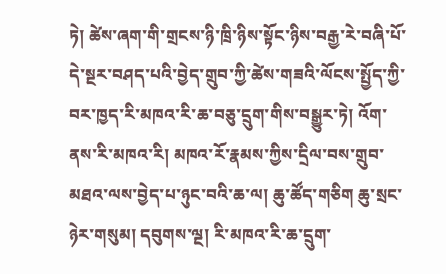ཏེ། ཚེས་ཞག་གི་གྲངས་ཉི་ཁྲི་ཉིས་སྟོང་ཉིས་བརྒྱ་རེ་བཞི་པོ་དེ་སྔར་བཤད་པའི་བྱེད་གྲུབ་ཀྱི་ཚེས་གཟའི་ལོངས་སྤྱོད་ཀྱི་བར་ཁྱད་རི་མཁའ་རི་ཆ་བཅུ་དྲུག་གིས་བསྒྱུར་ཏེ། འོག་ནས་རི་མཁའ་རི། མཁའ་རོ་རྣམས་ཀྱིས་དྲིལ་བས་གྲུབ་མཐའ་ལས་བྱེད་པ་ཉུང་བའི་ཆ་ལ། ཆུ་ཚོད་གཅིག ཆུ་སྲང་ཉེར་གསུམ། དབུགས་ལྔ། རི་མཁའ་རི་ཆ་དྲུག་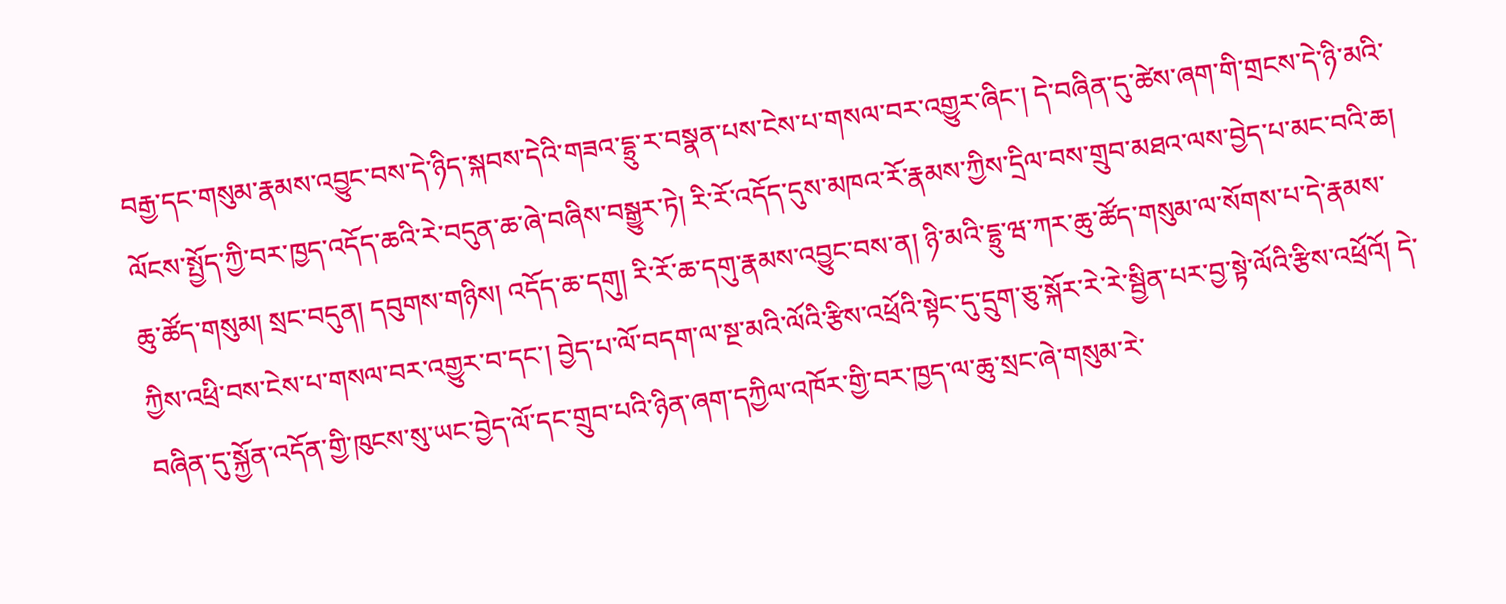བརྒྱ་དང་གསུམ་རྣམས་འབྱུང་བས་དེ་ཉིད་སྐབས་དེའི་གཟའ་དྷྲུ་ར་བསྣན་པས་ངེས་པ་གསལ་བར་འགྱུར་ཞིང་། དེ་བཞིན་དུ་ཚེས་ཞག་གི་གྲངས་དེ་ཉི་མའི་ལོངས་སྤྱོད་ཀྱི་བར་ཁྱད་འདོད་ཆའི་རེ་བདུན་ཆ་ཞེ་བཞིས་བསྒྱུར་ཏེ། རི་རོ་འདོད་དུས་མཁའ་རོ་རྣམས་ཀྱིས་དྲིལ་བས་གྲུབ་མཐའ་ལས་བྱེད་པ་མང་བའི་ཆ། ཆུ་ཚོད་གསུམ། སྲང་བདུན། དབུགས་གཉིས། འདོད་ཆ་དགུ། རི་རོ་ཆ་དགུ་རྣམས་འབྱུང་བས་ན། ཉི་མའི་དྷྲུ་ཝ་ཀར་ཆུ་ཚོད་གསུམ་ལ་སོགས་པ་དེ་རྣམས་ཀྱིས་འཕྲི་བས་ངེས་པ་གསལ་བར་འགྱུར་བ་དང་། བྱེད་པ་ལོ་བདག་ལ་སྔ་མའི་ལོའི་རྩིས་འཕྲོའི་སྟེང་དུ་དྲུག་ཅུ་སྐོར་རེ་རེ་སྦྱིན་པར་བྱ་སྟེ་ལོའི་རྩིས་འཕྲོའོ། དེ་བཞིན་དུ་སྐྱོན་འདོན་གྱི་ཁུངས་སུ་ཡང་བྱེད་ལོ་དང་གྲུབ་པའི་ཉིན་ཞག་དཀྱིལ་འཁོར་གྱི་བར་ཁྱད་ལ་ཆུ་སྲང་ཞེ་གསུམ་རེ་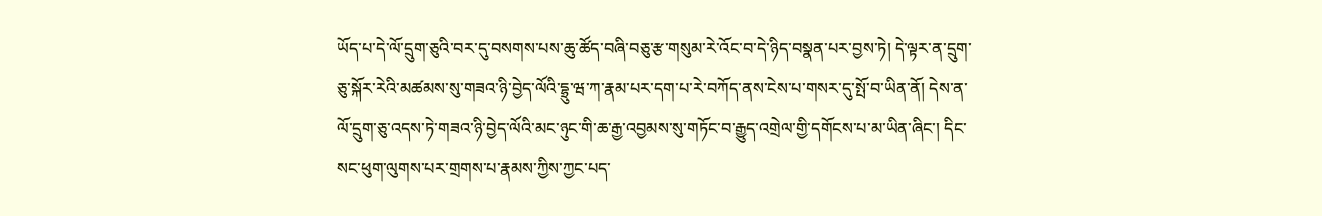ཡོད་པ་དེ་ལོ་དྲུག་ཅུའི་བར་དུ་བསགས་པས་ཆུ་ཚོད་བཞི་བཅུ་རྩ་གསུམ་རེ་འོང་བ་དེ་ཉིད་བསྣན་པར་བྱས་ཏེ། དེ་ལྟར་ན་དྲུག་ཅུ་སྐོར་རེའི་མཚམས་སུ་གཟའ་ཉི་བྱེད་ལོའི་དྷྲུ་ཝ་ཀ་རྣམ་པར་དག་པ་རེ་བཀོད་ནས་ངེས་པ་གསར་དུ་སྤོ་བ་ཡིན་ནོ། དེས་ན་ལོ་དྲུག་ཅུ་འདས་ཏེ་གཟའ་ཉི་བྱེད་ལོའི་མང་ཉུང་གི་ཆ་རྒྱ་འབྱམས་སུ་གཏོང་བ་རྒྱུད་འགྲེལ་གྱི་དགོངས་པ་མ་ཡིན་ཞིང་། དིང་སང་ཕུག་ལུགས་པར་གྲགས་པ་རྣམས་ཀྱིས་ཀྱང་པད་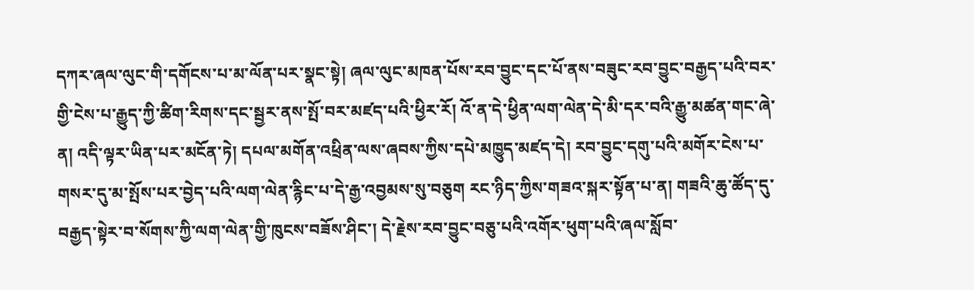དཀར་ཞལ་ལུང་གི་དགོངས་པ་མ་ལོན་པར་སྣང་སྟེ། ཞལ་ལུང་མཁན་པོས་རབ་བྱུང་དང་པོ་ནས་བཟུང་རབ་བྱུང་བརྒྱད་པའི་བར་གྱི་ངེས་པ་རྒྱུད་ཀྱི་ཚིག་རིགས་དང་སྦྱར་ནས་སྤོ་བར་མཛད་པའི་ཕྱིར་རོ། འོ་ན་དེ་ཕྱིན་ལག་ལེན་དེ་མི་དར་བའི་རྒྱུ་མཚན་གང་ཞེ་ན། འདི་ལྟར་ཡིན་པར་མངོན་ཏེ། དཔལ་མགོན་འཕྲིན་ལས་ཞབས་ཀྱིས་དཔེ་མཁྱུད་མཛད་དེ། རབ་བྱུང་དགུ་པའི་མགོར་ངེས་པ་གསར་དུ་མ་སྤོས་པར་བྱེད་པའི་ལག་ལེན་རྙིང་པ་དེ་རྒྱ་འབྱམས་སུ་བཅུག རང་ཉིད་ཀྱིས་གཟའ་སྐར་སྟོན་པ་ན། གཟའི་ཆུ་ཚོད་དུ་བརྒྱད་སྟེར་བ་སོགས་ཀྱི་ལག་ལེན་གྱི་ཁུངས་བཟོས་ཤིང་། དེ་རྗེས་རབ་བྱུང་བཅུ་པའི་འགོར་ཕུག་པའི་ཞལ་སློབ་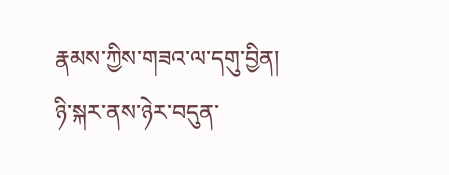རྣམས་ཀྱིས་གཟའ་ལ་དགུ་བྱིན། ཉི་སྐར་ནས་ཉེར་བདུན་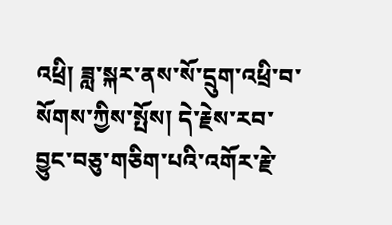འཕྲི། ཟླ་སྐར་ནས་སོ་དྲུག་འཕྲི་བ་སོགས་ཀྱིས་སྤོས། དེ་རྗེས་རབ་བྱུང་བཅུ་གཅིག་པའི་འགོར་རྗེ་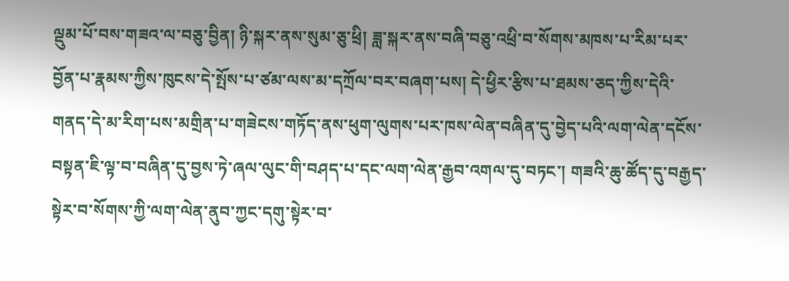ལྡུམ་པོ་བས་གཟའ་ལ་བཅུ་བྱིན། ཉི་སྐར་ནས་སུམ་ཅུ་ཕྲི། ཟླ་སྐར་ནས་བཞི་བཅུ་འཕྲི་བ་སོགས་མཁས་པ་རིམ་པར་བྱོན་པ་རྣམས་ཀྱིས་ཁུངས་དེ་སྤོས་པ་ཙམ་ལས་མ་དཀྲོལ་བར་བཞག་པས། དེ་ཕྱིར་རྩིས་པ་ཐམས་ཅད་ཀྱིས་དེའི་གནད་དེ་མ་རིག་པས་མགྲིན་པ་གཟེངས་གཏོད་ནས་ཕུག་ལུགས་པར་ཁས་ལེན་བཞིན་དུ་བྱེད་པའི་ལག་ལེན་དངོས་བསྟན་ཇི་ལྟ་བ་བཞིན་དུ་བྱས་ཏེ་ཞལ་ལུང་གི་བཤད་པ་དང་ལག་ལེན་རྒྱབ་འགལ་དུ་བཏང་། གཟའི་ཆུ་ཚོད་དུ་བརྒྱད་སྟེར་བ་སོགས་ཀྱི་ལག་ལེན་ནུབ་ཀྱང་དགུ་སྟེར་བ་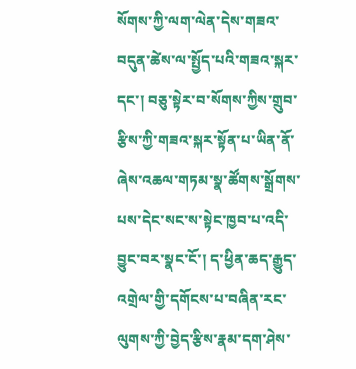སོགས་ཀྱི་ལག་ལེན་དེས་གཟའ་བདུན་ཚེས་ལ་སྤྱོད་པའི་གཟའ་སྐར་དང་། བཅུ་སྟེར་བ་སོགས་ཀྱིས་གྲུབ་རྩིས་ཀྱི་གཟའ་སྐར་སྟོན་པ་ཡིན་ནོ་ཞེས་འཆལ་གཏམ་སྣ་ཚོགས་སྒྲོགས་པས་དེང་སང་ས་སྟེང་ཁྱབ་པ་འདི་བྱུང་བར་སྣང་ངོ་། ད་ཕྱིན་ཆད་རྒྱུད་འགྲེལ་གྱི་དགོངས་པ་བཞིན་རང་ལུགས་ཀྱི་བྱེད་རྩིས་རྣམ་དག་ཤེས་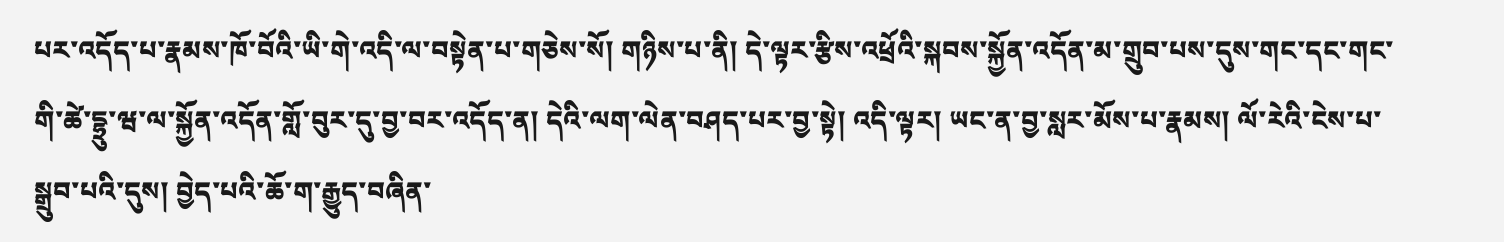པར་འདོད་པ་རྣམས་ཁོ་བོའི་ཡི་གེ་འདི་ལ་བསྟེན་པ་གཅེས་སོ། གཉིས་པ་ནི། དེ་ལྟར་རྩིས་འཕྲོའི་སྐབས་སྐྱོན་འདོན་མ་གྲུབ་པས་དུས་གང་དང་གང་གི་ཚེ་དྷྲུ་ཝ་ལ་སྐྱོན་འདོན་གློ་བུར་དུ་བྱ་བར་འདོད་ན། དེའི་ལག་ལེན་བཤད་པར་བྱ་སྟེ། འདི་ལྟར། ཡང་ན་བྱ་སླར་མོས་པ་རྣམས། ལོ་རེའི་ངེས་པ་སྒྲུབ་པའི་དུས། བྱེད་པའི་ཆོ་ག་རྒྱུད་བཞིན་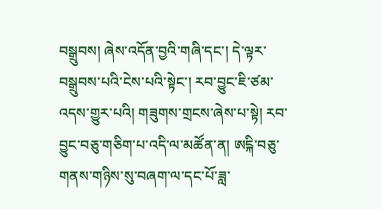བསྒྲུབས། ཞེས་འདོན་བྱའི་གཞི་དང་། དེ་ལྟར་བསྒྲུབས་པའི་ངེས་པའི་སྟེང་། རབ་བྱུང་ཇི་ཙམ་འདས་གྱུར་པའི། གཟུགས་གྲངས་ཞེས་པ་སྟེ། རབ་བྱུང་བཅུ་གཅིག་པ་འདི་ལ་མཚོན་ན། ཨངྐི་བཅུ་གནས་གཉིས་སུ་བཞག་ལ་དང་པོ་ཟླ་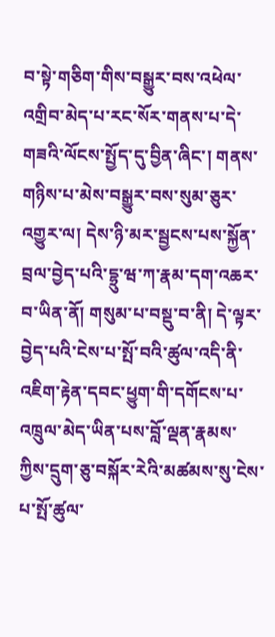བ་སྟེ་གཅིག་གིས་བསྒྱུར་བས་འཕེལ་འགྲིབ་མེད་པ་རང་སོར་གནས་པ་དེ་གཟའི་ལོངས་སྤྱོད་དུ་བྱིན་ཞིང་། གནས་གཉིས་པ་མེས་བསྒྱུར་བས་སུམ་ཅུར་འགྱུར་ལ། དེས་ཉི་མར་སྦྱངས་པས་སྐྱོན་བྲལ་བྱེད་པའི་དྷྲུ་ཝ་ཀ་རྣམ་དག་འཆར་བ་ཡིན་ནོ། གསུམ་པ་བསྡུ་བ་ནི། དེ་ལྟར་བྱེད་པའི་ངེས་པ་སྤོ་བའི་ཚུལ་འདི་ནི་འཇིག་རྟེན་དབང་ཕྱུག་གི་དགོངས་པ་འཁྲུལ་མེད་ཡིན་པས་བློ་ལྡན་རྣམས་ཀྱིས་དྲུག་ཅུ་བསྐོར་རེའི་མཚམས་སུ་ངེས་པ་སྤོ་ཚུལ་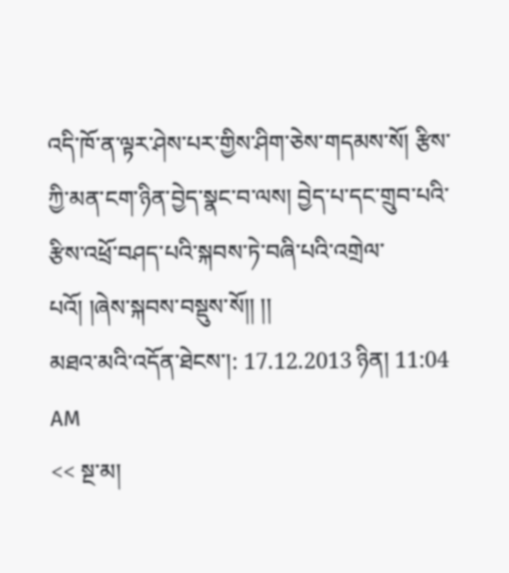འདི་ཁོ་ན་ལྟར་ཤེས་པར་གྱིས་ཤིག་ཅེས་གདམས་སོ། རྩིས་ཀྱི་མན་ངག་ཉིན་བྱེད་སྣང་བ་ལས། བྱེད་པ་དང་གྲུབ་པའི་རྩིས་འཕྲོ་བཤད་པའི་སྐབས་ཏེ་བཞི་པའི་འགྲེལ་པའོ། །ཞེས་སྐབས་བསྡུས་སོ།། །།
མཐའ་མའི་འདོན་ཐེངས་།: 17.12.2013 ཉིན། 11:04 AM
<< སྔ་མ།